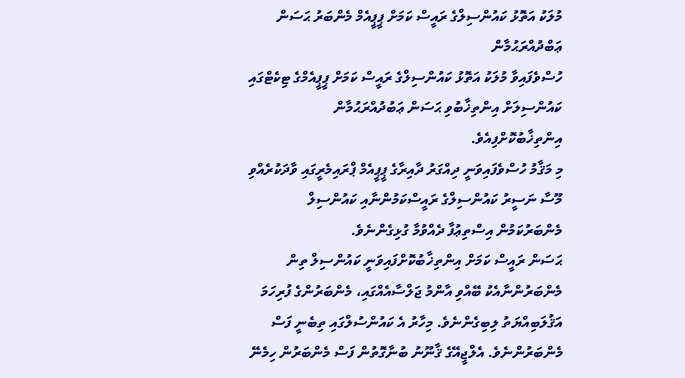މުލަކު އަތޮޅު ކައުންސިލްގެ ރައީސް ކަމަށް ޕީޕީއެމް މެންބަރު ޙަސަން ޢަބްދުއްރަޙުމާން
ހުސްވެފައިވާ މުލަކު އަތޮޅު ކައުންސިލްގެ ރައީސް ކަމަށް ޕީޕީއެމްގެ ޓިކެޓްގައި ކައުންސިލަށް އިންތިޚާބުވި ޙަސަން ޢަބުދުއްރަޙުމާން އިންތިޚާބުކޮށްފިއެވެ.
މި މަޤާމު ހުސްވެފައިވަނީ ދިއްގަރު ދާއިރާގެ ޕީޕީއެމް ޕްރައިމެރީގައި ވާދަކުރެއްވި މޫސާ ނަސީރު ކައުންސިލްގެ ރައީސްކަމުންނާއި ކައުންސިލް މެންބަރުކަމުން އިސްތިޢުފާ ދެއްވުމާ ގުޅިގެންނެވެ.
ޙަސަން ރައީސް ކަމަށް އިންތިޚާބުކޮށްފައިވަނީ ކައުންސިލް ތިން މެންބަރުންނާއެކު ބޭއްވި އާންމު ޖަލްސާއެއްގައި، މެންބަރުންގެ ފުރިހަމަ އަޤުލަބިއްޔަތު ލިބިގެންނެވެ. މިހާރު އެ ކައުންސުލްގައި ތިބެނީ ފަސް މެންބަރުންނެވެ. އެލްޖީއޭގެ ޤާނޫނު ބުނާގޮތުން ފަސް މެންބަރުން ހިމެނޭ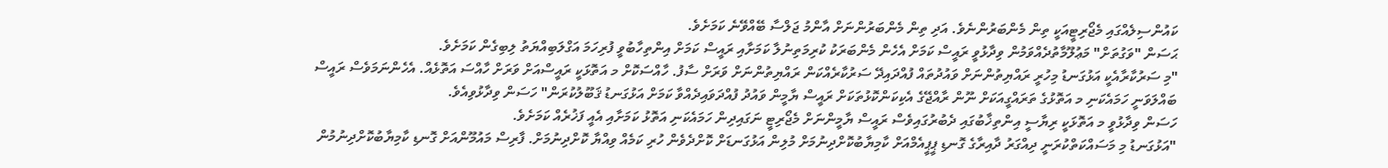ކައުންސިލެއްގައި މެޖޯރިޓީއަކީ ތިން މެންބަރުންނެވެ. އަދި ތިން މެންބަރުންނަށް އާންމު ޖަލްސާ ބޭއްވޭނެ ކަމަށެވެ.
ޙަސަން "ވަގުތަށް" މަޢުލޫމާތުދެއްވަމުން ވިދާޅުވީ ރައީސް ކަމަށް އެހެން މެންބަރަކު ކުރިމަތިނުލާ ކަމަށާއި ރައީސް ކަމަށް އިންތިހާބުވީ ފުރިހަމަ އަގްލަބިއްޔަތު ލިބިގެން ކަމަށެވެ.
"މި ސަރުކާރާއެކީ އަޅުގަނޑު މިހުރީ ރައްޔިތުންނަށް ވައުދުތައް ފުއްދައިދޭ ސަރުކާރެއްކަން ރައްޔިތުންނަށް ވަރަށް ސާފު. ހާއްސަކޮށް މ އަތޮޅަކީ ރައީސްއަށް ވަރަށް ހާއްސަ އަތޮޅެއް. އެހެންނަމަވެސް ރައީސް ބައްލަވަނީ ހަމައެކަނި މ އަތޮޅުގެ ތަރައްގީއަކަށް ނޫން ރާއްޖޭގެ އެކިކަންކޮޅުތަކަށް ރައީސް ޔާމީން ވައުދު ފުއްދަވައިދެއްވާ ކަމަށް އަޅުގަނޑު ޤަބޫލުކުރަން" ހަސަން ވިދާޅުވިއެވެ.
ހަސަން ވިދާޅުވީ މ އަތޮޅަކީ ރިޔާސީ އިންތިޚާބުގައި ދެބުރުގައިވެސް ރައީސް ޔާމީންނަށް މެޖޯރިޓީ ނަގައިދިން ހަމައެކަނި އަތޮޅު ކަމަށާއި އެއީ ފަޚުރެއް ކަމަށެވެ.
"އަޅުގަނޑު މި މަސައްކަތްކުރަނީ ދިއްގަރު ދާއިރާގެ ގޮނޑި ޕީޕީއެމްއަށް ކާމިޔާބުކޮށްދިނުމަށް މުލިން އަޅުގަނޑަށް ކޮށްދެވެން ހުރި ކަމެއް ވިއްޔާ ކޮށްދިނުމަށް. ފާރިސް މައުމޫންއަށް ގޮނޑި ކާމިޔާބުކޮށްދިނުމުން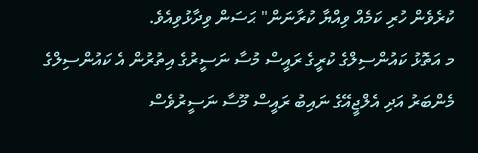ކުރެވެން ހުރި ކަމެއް ވިއްޔާ ކުރާނަން" ޙަސަން ވިދާޅުވިއެވެ.
މ އަތޮޅު ކައުންސިލްގެ ކުރީގެ ރައީސް މުސާ ނަސީރުގެ އިތުރުން އެ ކައުންސިލްގެ މެންބަރު އަދި އެލްޖީއޭގެ ނައިބު ރައީސް މޫސާ ނަސީރުވެސް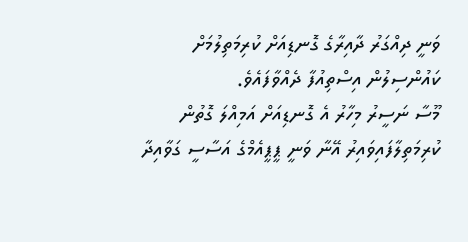ވަނީ ދިއްގަރު ދާއިރާގެ ގޮނޑިއަށް ކުރިމަތިލުމަށް ކައުންސިލުން އިސްތިއުފާ ދެއްވާފައެވެ.
މޫސާ ނަސީރު މިހާރު އެ ގޮނޑިއަށް އަމިއްލަ ގޮތުން ކުރިމަތިލާފައިވައިރު އޭނާ ވަނީ ޕީޕީއެމްގެ އަސާސީ ގަވާއިދާ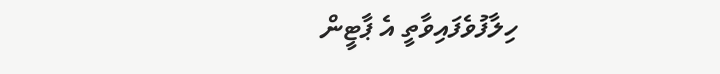ހިލާފުވެފައިވާތީ އެ ޕާޓީން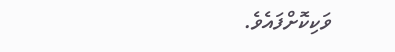ވަކިކޮށްފައެވެ.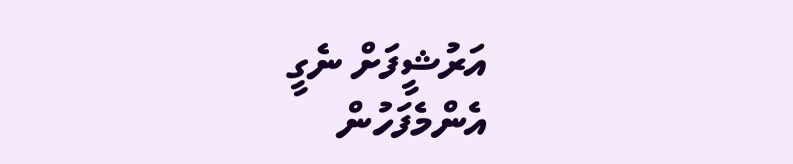އަރުޝީފަށް ނެގީ
އެންމެފަހުން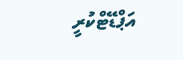އަޕްޑޭޓްކުރީ